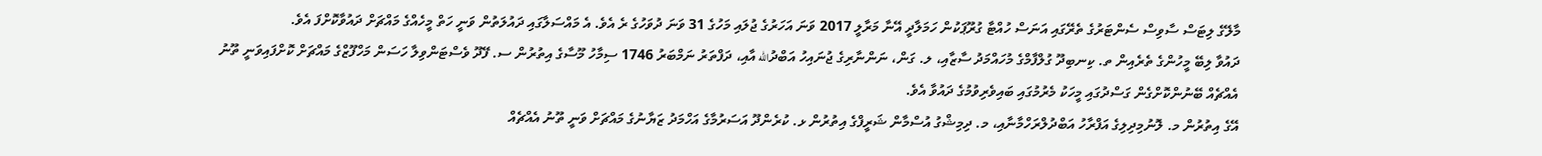މާލޭގެ ލިޓަސް ސާވިސް ސެންޓަރުގެ ތެރޭގައި އަނަސް ހުއްޓާ ގުރޫޕަކުން ހަމަލާދީ އޭނާ މަރާލީ 2017 ވަނަ އަހަރުގެ ޖުލައި މަހުގެ 31 ވަނަ ދުވަހުގެ ރެ އެވެ. އެ މައްސަލާގައި ދައުލަތުން ވަނީ ހަތް މީހެއްގެ މައްޗަށް ދައުވާކޮށްފަ އެވެ.
ދައުވާ ލިބޭ މީހުންގެ ތެރެއިން ތ. ކިނބިދޫ ގުލްފާމްގެ މުހައްމަދު ސާޒާއި، ލ. ގަން، ނަންނާރިގެ ޖުނައިހު އަބްދުالله އާއި، ދަފްތަރު ނަމްބަރު 1746 ސިމާހު މޫސާގެ އިތުރުން ސ. ފޭދޫ ވެސްޓަންވިލާ ހަސަން މަހްފޫޒްގެ މައްޗަށް ކޮށްފައިވަނީ ތޫނު އެއްޗެއް ބޭނުންކޮށްގެން ގަސްދުގައި މީހަކު މެރުމުގައި ބައިވެރިވުމުގެ ދައުވާ އެވެ.
އޭގެ އިތުރުން މ. ލޮނުމިދިލިގެ އަފްރާހު އަބްދުލްރަހްމާނާއި، މ. ދިމިޝްގު އުސްމާން ޝަރީފްގެ އިތުރުން ޅ. ކުރެންދޫ އަސަރުމާގެ އަހްމަދު ޒަޔާނުގެ މައްޗަށް ވަނީ ތޫނު އެއްޗެއް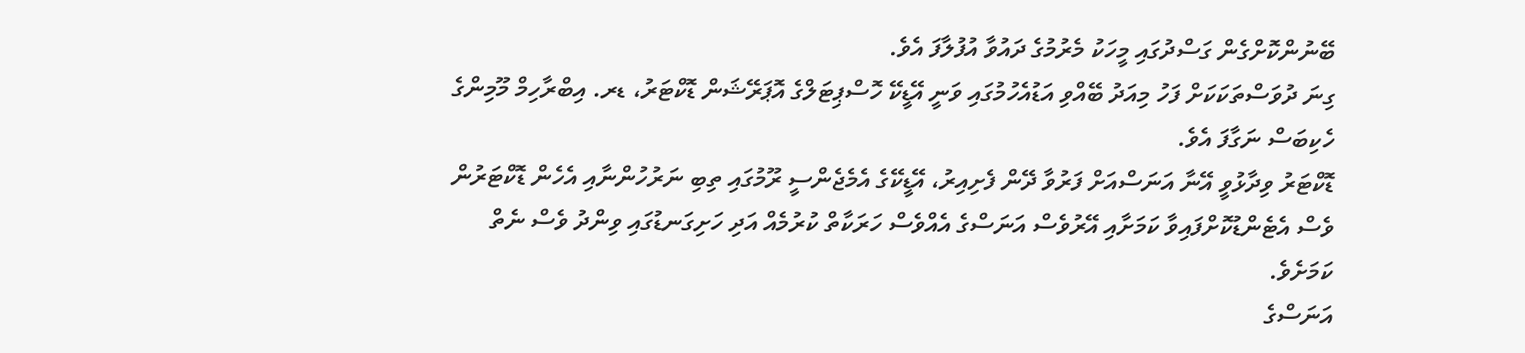ބޭނުންކޮށްގެން ގަސްދުގައި މީހަކު މެރުމުގެ ދައުވާ އުފުލާފަ އެވެ.
ގިނަ ދުވަސްތަކަކަށް ފަހު މިއަދު ބޭއްވި އަޑުއެހުމުގައި ވަނީ އޭޑީކޭ ހޮސްޕިޓަލްގެ އޮޕަރޭޝަން ޑޮކްޓަރު، ޑރ. އިބްރާހިމް މޫމިންގެ ހެކިބަސް ނަގާފަ އެވެ.
ޑޮކްޓަރު ވިދާޅުވީ އޭނާ އަނަސްއަށް ފަރުވާ ދޭން ފެށިއިރު، އޭޑީކޭގެ އެމެޖެންސީ ރޫމުގައި ތިބި ނަރުހުންނާއި އެހެން ޑޮކްޓަރުން ވެސް އެޓެންޑުކޮށްފައިވާ ކަމަށާއި އޭރުވެސް އަނަސްގެ އެއްވެސް ހަރަކާތް ކުރުމެއް އަދި ހަށިގަނޑުގައި ވިންދު ވެސް ނެތް ކަމަށެވެ.
އަނަސްގެ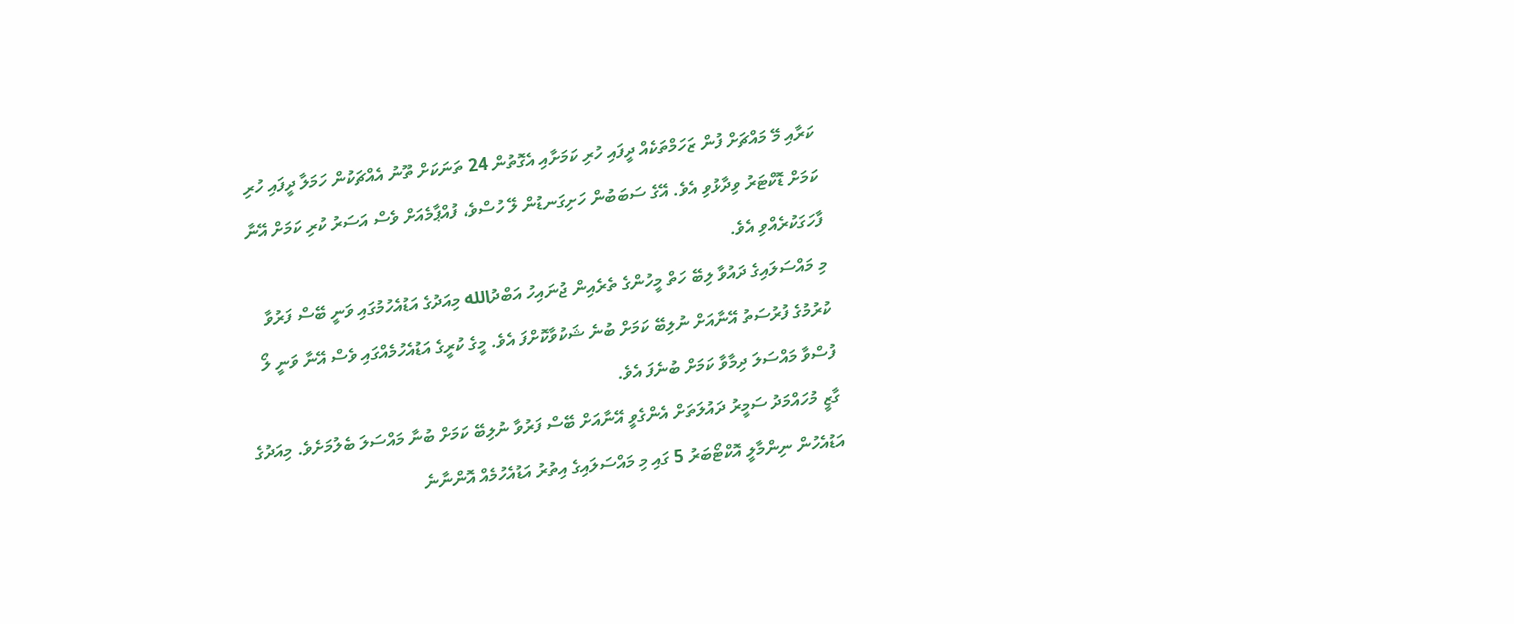ކަރާއި މޭ މައްޗަށް ފުން ޒަހަމްތަކެއް ދީފައި ހުރި ކަމަށާއި އެގޮތުން 24 ތަނަކަށް ތޫނު އެއްޗަކުން ހަމަލާ ދީފައި ހުރި ކަމަށް ޑޮކްޓަރު ވިދާޅުވި އެވެ. އޭގެ ސަބަބުން ހަށިގަނޑުން ލޭ ހުސްވެ، ފުއްޕާމެއަށް ވެސް އަސަރު ކުރި ކަމަށް އޭނާ ފާހަގަކުރެއްވި އެވެ.
މި މައްސަލައިގެ ދައުވާ ލިބޭ ހަތް މީހުންގެ ތެރެއިން ޖުނައިހު އަބްދުالله މިއަދުގެ އަޑުއެހުމުގައި ވަނީ ބޭސް ފަރުވާ ކުރުމުގެ ފުރުސަތު އޭނާއަށް ނުލިބޭ ކަމަށް ބުނެ ޝަކުވާކޮށްފަ އެވެ. މީގެ ކުރީގެ އަޑުއެހުމެއްގައި ވެސް އޭނާ ވަނީ ލޯ ފުސްވާ މައްސަލަ ދިމާވާ ކަމަށް ބުނެފަ އެވެ.
ގާޒީ މުހައްމަދު ސަމީރު ދައުލަތަށް އެންގެވީ އޭނާއަށް ބޭސް ފަރުވާ ނުލިބޭ ކަމަށް ބުނާ މައްސަލަ ބެލުމަށެވެ. މިއަދުގެ އަޑުއެހުން ނިންމާލީ އޮކްޓޯބަރު 5 ގައި މި މައްސަލައިގެ އިތުރު އަޑުއެހުމެއް އޮންނާނެ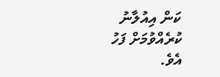ކަން އިއުލާނު ކުރެއްވުމަށް ފަހު އެވެ.